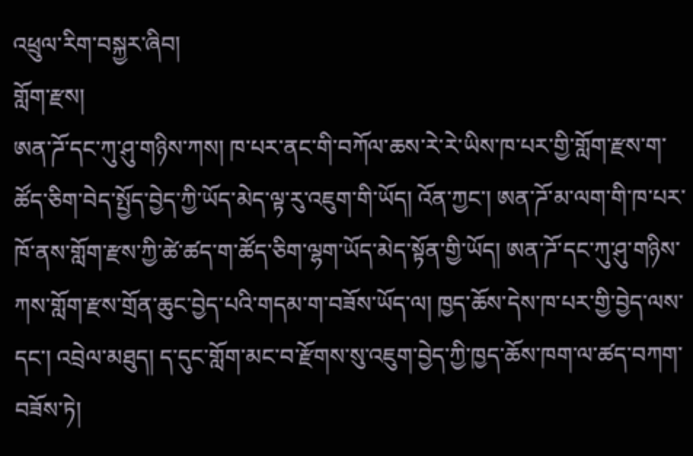འཕྲུལ་རིག་བསྐྱར་ཞིབ།
གློག་རྫས།
ཨན་ཌོ་དང་ཀུ་ཤུ་གཉིས་ཀས། ཁ་པར་ནང་གི་བཀོལ་ཆས་རེ་རེ་ཡིས་ཁ་པར་གྱི་གློག་རྫས་ག་ཚོད་ཅིག་བེད་སྤྱོད་བྱེད་ཀྱི་ཡོད་མེད་ལྟ་རུ་འཇུག་གི་ཡོད། འོན་ཀྱང་། ཨན་ཌོ་མ་ལག་གི་ཁ་པར་ཁོ་ནས་གློག་རྫས་ཀྱི་ཚེ་ཚད་ག་ཚོད་ཅིག་ལྷག་ཡོད་མེད་སྟོན་གྱི་ཡོད། ཨན་ཌོ་དང་ཀུ་ཤུ་གཉིས་ཀས་གློག་རྫས་གྲོན་ཆུང་བྱེད་པའི་གདམ་ག་བཟོས་ཡོད་ལ། ཁྱད་ཆོས་དེས་ཁ་པར་གྱི་བྱེད་ལས་དང་། འབྲེལ་མཐུད། ད་དུང་གློག་མང་བ་རྫོགས་སུ་འཇུག་བྱེད་ཀྱི་ཁྱད་ཆོས་ཁག་ལ་ཚད་བཀག་བཟོས་ཏེ།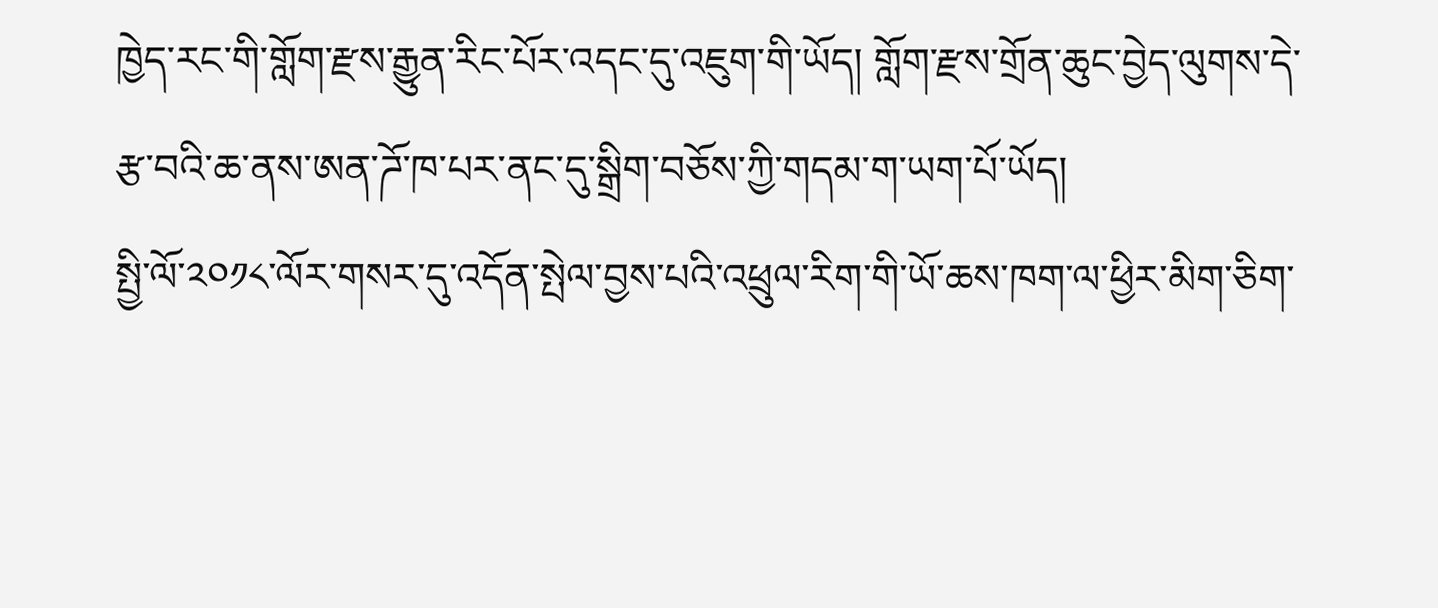ཁྱེད་རང་གི་གློག་རྫས་རྒྱུན་རིང་པོར་འདང་དུ་འཇུག་གི་ཡོད། གློག་རྫས་གྲོན་ཆུང་བྱེད་ལུགས་དེ་རྩ་བའི་ཆ་ནས་ཨན་ཌོ་ཁ་པར་ནང་དུ་སྒྲིག་བཅོས་ཀྱི་གདམ་ག་ཡག་པོ་ཡོད།
སྤྱི་ལོ་༢༠༡༨་ལོར་གསར་དུ་འདོན་སྤེལ་བྱས་པའི་འཕྲུལ་རིག་གི་ཡོ་ཆས་ཁག་ལ་ཕྱིར་མིག་ཅིག་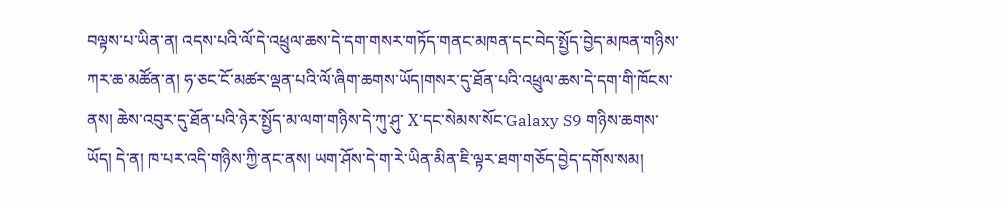བལྟས་པ་ཡིན་ན། འདས་པའི་ལོ་དེ་འཕྲུལ་ཆས་དེ་དག་གསར་གཏོད་གནང་མཁན་དང་བེད་སྤྱོད་བྱེད་མཁན་གཉིས་ཀར་ཆ་མཚོན་ན། ཧ་ཅང་ངོ་མཚར་ལྡན་པའི་ལོ་ཞིག་ཆགས་ཡོད།གསར་དུ་ཐོན་པའི་འཕྲུལ་ཆས་དེ་དག་གི་ཁོངས་ནས། ཆེས་འབུར་དུ་ཐོན་པའི་ཉེར་སྤྱོད་མ་ལག་གཉིས་དེ་ཀུ་ཤུ་ X་དང་སེམས་སོང་Galaxy S9 གཉིས་ཆགས་ཡོད། དེ་ན། ཁ་པར་འདི་གཉིས་ཀྱི་ནང་ནས། ཡག་ཤོས་དེ་ག་རེ་ཡིན་མིན་ཇི་ལྟར་ཐག་གཅོད་བྱེད་དགོས་སམ།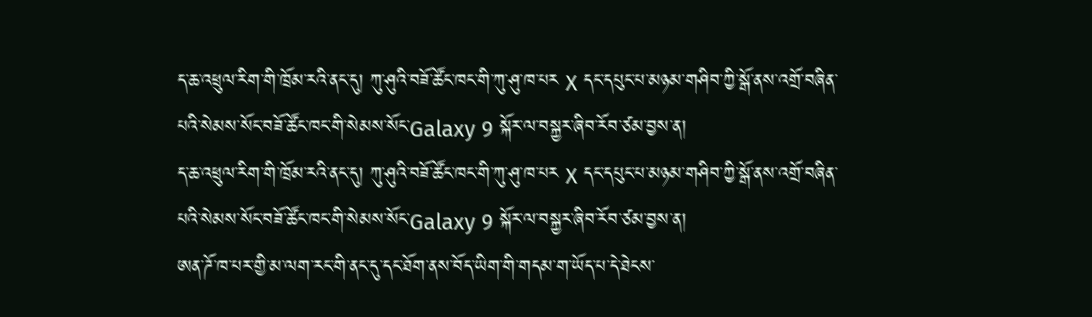ད་ཆ་འཕྲུལ་རིག་གི་ཁྲོམ་རའི་ནང་དུ། ཀུ་ཤུའི་བཟོ་ཚོང་ཁང་གི་ཀུ་ཤུ་ཁ་པར X དང་དཔུང་པ་མཉམ་གཤིབ་ཀྱི་སྒོ་ནས་འགྲོ་བཞིན་པའི་སེམས་སོང་བཟོ་ཚོང་ཁང་གི་སེམས་སོང་Galaxy 9 སྐོར་ལ་བསྐྱར་ཞིབ་རོབ་ཙམ་བྱས་ན།
ད་ཆ་འཕྲུལ་རིག་གི་ཁྲོམ་རའི་ནང་དུ། ཀུ་ཤུའི་བཟོ་ཚོང་ཁང་གི་ཀུ་ཤུ་ཁ་པར X དང་དཔུང་པ་མཉམ་གཤིབ་ཀྱི་སྒོ་ནས་འགྲོ་བཞིན་པའི་སེམས་སོང་བཟོ་ཚོང་ཁང་གི་སེམས་སོང་Galaxy 9 སྐོར་ལ་བསྐྱར་ཞིབ་རོབ་ཙམ་བྱས་ན།
ཨན་ཌོ་ཁ་པར་གྱི་མ་ལག་རང་གི་ནང་དུ་དང་ཐོག་ནས་བོད་ཡིག་གི་གདམ་ག་ཡོད་པ་དེ་ཐེངས་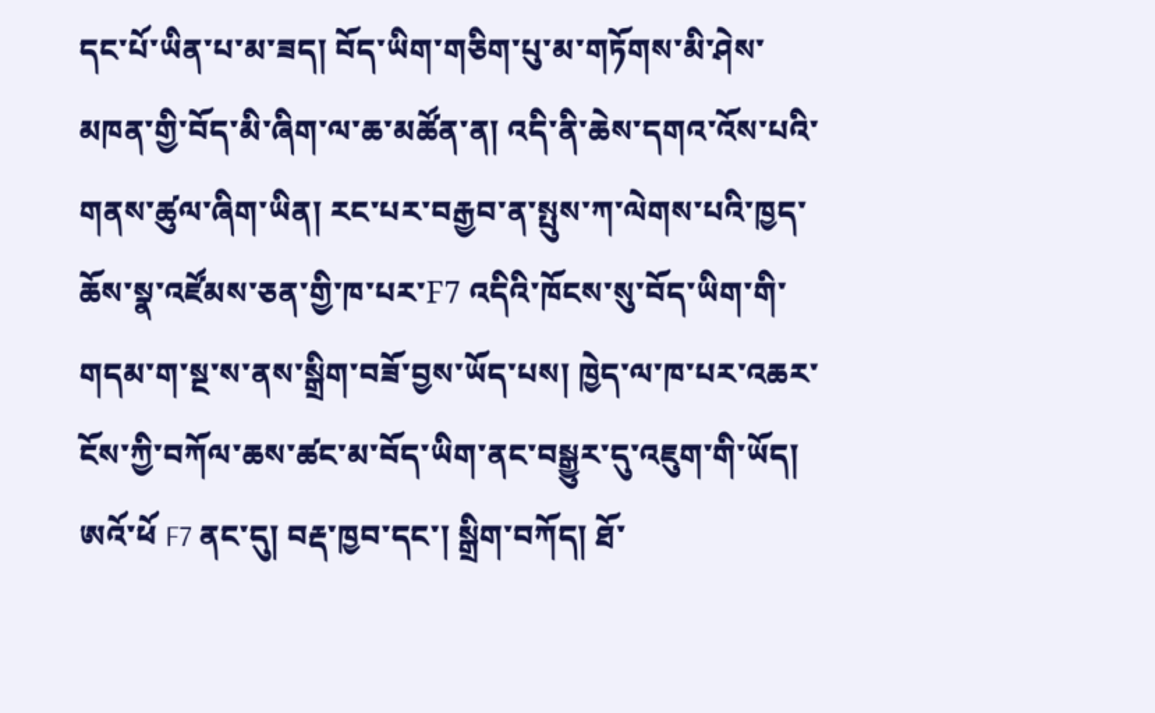དང་པོ་ཡིན་པ་མ་ཟད། བོད་ཡིག་གཅིག་པུ་མ་གཏོགས་མི་ཤེས་མཁན་གྱི་བོད་མི་ཞིག་ལ་ཆ་མཚོན་ན། འདི་ནི་ཆེས་དགའ་འོས་པའི་གནས་ཚུལ་ཞིག་ཡིན། རང་པར་བརྒྱབ་ན་སྤུས་ཀ་ལེགས་པའི་ཁྱད་ཆོས་སྣ་འཛོམས་ཅན་གྱི་ཁ་པར་F7 འདིའི་ཁོངས་སུ་བོད་ཡིག་གི་གདམ་ག་སྔ་ས་ནས་སྒྲིག་བཟོ་བྱས་ཡོད་པས། ཁྱེད་ལ་ཁ་པར་འཆར་ངོས་ཀྱི་བཀོལ་ཆས་ཚང་མ་བོད་ཡིག་ནང་བསྒྱུར་དུ་འཇུག་གི་ཡོད། ཨའོ་ཕོ F7 ནང་དུ། བརྡ་ཁྱབ་དང་། སྒྲིག་བཀོད། ཐོ་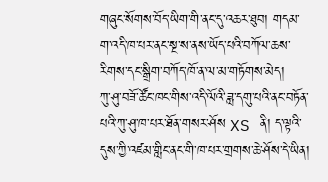གཞུང་སོགས་བོད་ཡིག་གི་ནང་དུ་འཆར་ཐུབ། གདམ་ག་འདི་ཁ་པར་ནང་སྔ་ས་ནས་ཡོད་པའི་བཀོལ་ཆས་རིགས་དང་སྒྲིག་བཀོད་ཁོ་ན་ལ་མ་གཏོགས་མེད།
ཀུ་ཤུ་བཟོ་ཚོང་ཁང་གིས་འདི་ལོའི་ཟླ་དགུ་པའི་ནང་བཏོན་པའི་ཀུ་ཤུ་ཁ་པར་ཐོན་གསར་ཤོས XS ནི། ད་ལྟའི་དུས་ཀྱི་འཛམ་གླིང་ནང་གི་ཁ་པར་གྲགས་ཆེ་ཤོས་དེ་ཡིན།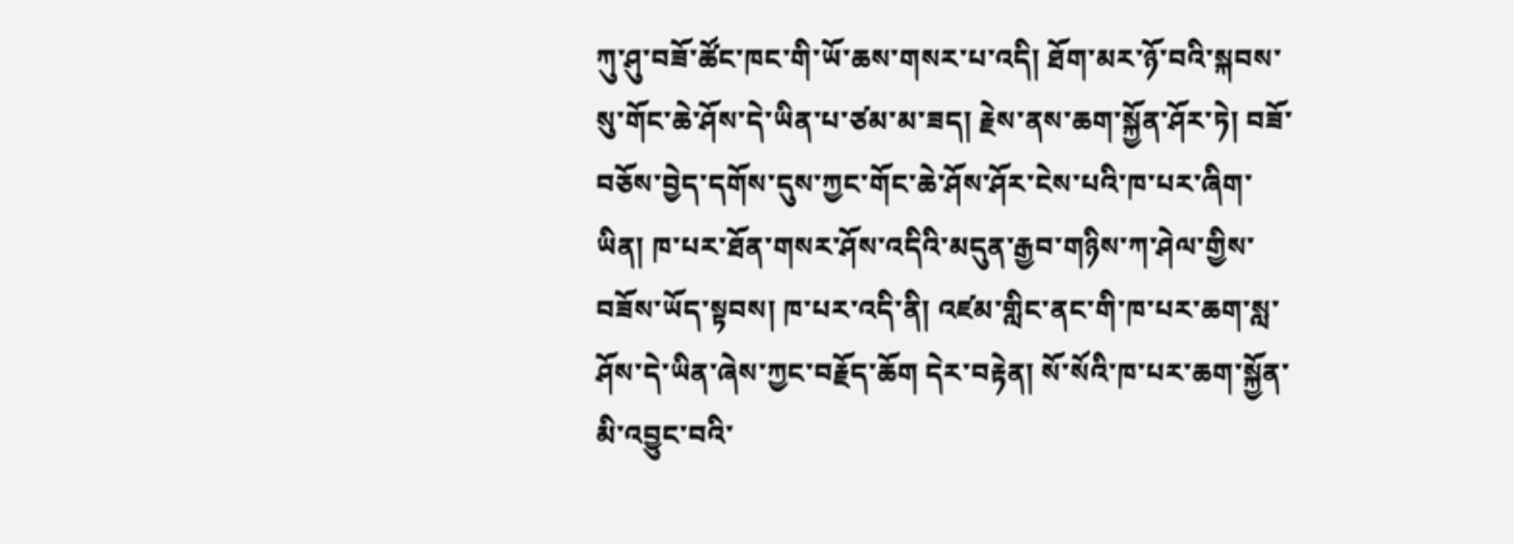ཀུ་ཤུ་བཟོ་ཚོང་ཁང་གི་ཡོ་ཆས་གསར་པ་འདི། ཐོག་མར་ཉོ་བའི་སྐབས་སུ་གོང་ཆེ་ཤོས་དེ་ཡིན་པ་ཙམ་མ་ཟད། རྗེས་ནས་ཆག་སྐྱོན་ཤོར་ཏེ། བཟོ་བཅོས་བྱེད་དགོས་དུས་ཀྱང་གོང་ཆེ་ཤོས་ཤོར་ངེས་པའི་ཁ་པར་ཞིག་ཡིན། ཁ་པར་ཐོན་གསར་ཤོས་འདིའི་མདུན་རྒྱབ་གཉིས་ཀ་ཤེལ་གྱིས་བཟོས་ཡོད་སྟབས། ཁ་པར་འདི་ནི། འཛམ་གླིང་ནང་གི་ཁ་པར་ཆག་སླ་ཤོས་དེ་ཡིན་ཞེས་ཀྱང་བརྗོད་ཆོག དེར་བརྟེན། སོ་སོའི་ཁ་པར་ཆག་སྐྱོན་མི་འབྱུང་བའི་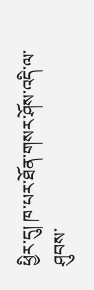ཕྱིར་དུ། ཁ་པར་ཐོན་གསར་ཤོས་འདི་ལ་ཤུབས་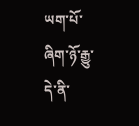ཡག་པོ་ཞིག་ཉོ་རྒྱུ་དེ་ནི་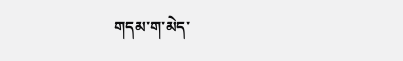གདམ་ག་མེད་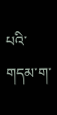པའི་གདམ་ག་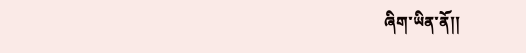ཞིག་ཡིན་ནོ།།